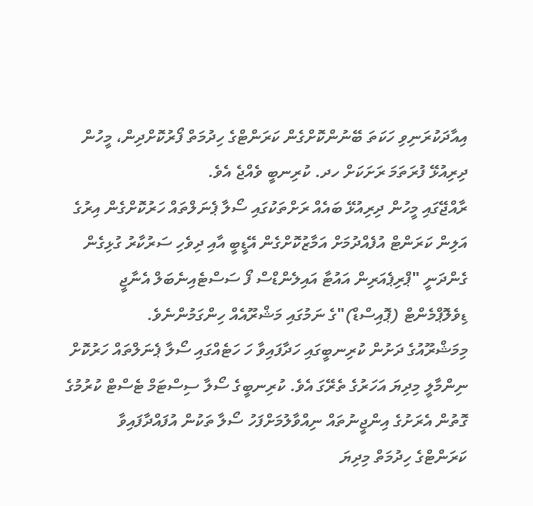އިއާދަކުރަނިވި ހަކަތަ ބޭނުންކޮށްގެން ކަރަންޓްގެ ހިދުމަތް ފޯރުކޮށްދިން، މީހުން ދިރިއުޅޭ ފުރަތަމަ ރަށަކަށް ހދ. ކުރިނބީ ވެއްޖެ އެވެ.
ރާއްޖޭގައި މީހުން ދިރިއުޅޭ ބައެއް ރަށްތަކުގައި ސޯލާ ޕެނަލްތައް ހަރުކޮށްގެން އިރުގެ އަލިން ކަރަންޓް އުފެއްދުމަށް އަމާޒުކޮށްގެން އޭޑީބީ އާއި ދިވެހި ސަރުކާރު ގުޅިގެން ގެންދަނީ "ޕްރިޕެއަރިން އައުޓާ އައިލެންޑްސް ފޯ ސަސްޓެއިނެބަލް އެނާޖީ ޑިވެލޮޕްމެންޓް (ޕޮއިސްޑް)"ގެ ނަމުގައި މަޝްރޫއެއް ހިންގަމުންނެވެ.
މިމަޝްރޫއުގެ ދަށުން ކުރިނބީގައި ހަދާފައިވާ ހަ ހަޓެއްގައި ސޯލާ ޕެނަލްތައް ހަރުކޮށް ނިންމާލީ މިދިޔަ އަހަރުގެ ތެރޭގަ އެވެ. ކުރިނބީގެ ސޯލާ ސިސްޓަމް ޓެސްޓް ކުރުމުގެ ގޮތުން އެރަށުގެ އިންޖީނުތައް ނިއްވާލުމަށްފަހު ސޯލާ ތަކުން އުފައްދާފައިވާ ކަރަންޓްގެ ހިދުމަތް މިދިޔަ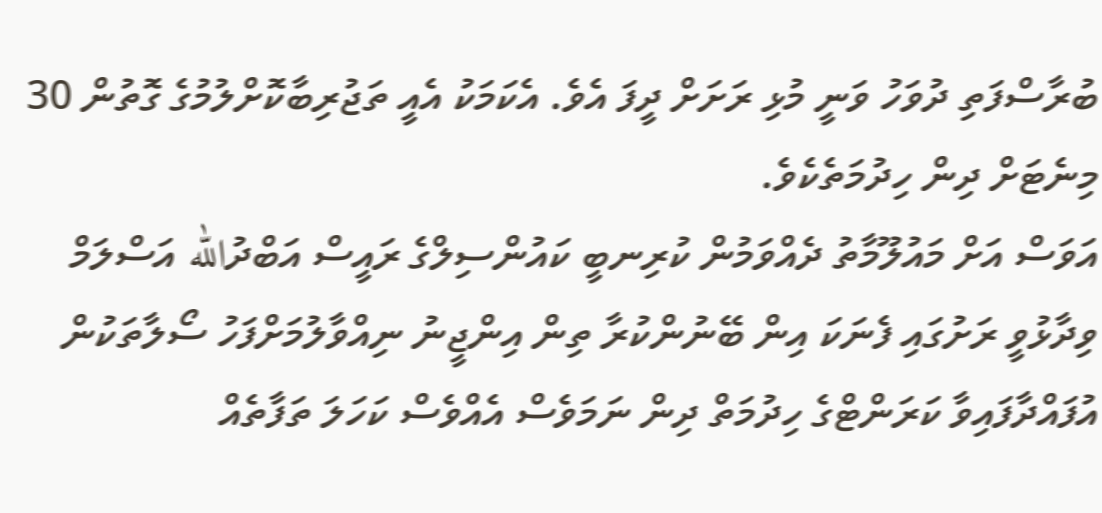ބުރާސްފަތި ދުވަހު ވަނީ މުޅި ރަށަށް ދީފަ އެވެ. އެކަމަކު އެއީ ތަޖުރިބާކޮށްލުމުގެ ގޮތުން 30 މިނެޓަށް ދިން ހިދުމަތެކެވެ.
އަވަސް އަށް މައުލޫމާތު ދެއްވަމުން ކުރިނބީ ކައުންސިލްގެ ރައީސް އަބްދުالله އަސްލަމް ވިދާޅުވީ ރަށުގައި ފެނަކަ އިން ބޭނުންކުރާ ތިން އިންޖީނު ނިއްވާލުމަށްފަހު ސޯލާތަކުން އުފައްދާފައިވާ ކަރަންޓްގެ ހިދުމަތް ދިން ނަމަވެސް އެއްވެސް ކަހަލަ ތަފާތެއް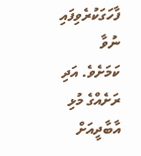ފާހަގަކުރެވިފައި ނުވާ ކަމަށެވެ. އަދި ރަށެއްގެ މުޅި އާބާދީއަށް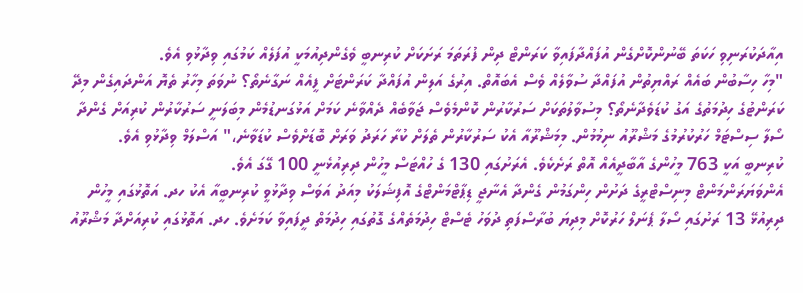އިއާދަކުރަނިވި ހަކަތަ ބޭނުންކޮށްގެން އުފައްދާފައިވާ ކަރަންޓް ދިން ފުރަތަމަ ރަށަކަށް ކުރިނބީ ވެގެންދިއުމަކީ އުފަލެއް ކަމުގައި ވިދާޅުވި އެވެ.
"މިހާ ހިސާބުން ބައެއް ރައްޔިތުން އުފައްދާ ސުވާލެއް ވެސް އެބައޮތް. އިރުގެ އަލިން އުފައްދާ ކަރަންޓަށް ފީއެއް ނަގާނެތޯ؟ ނުވަތަ މިހާރު ތެޔޮ އަންދައިގެން މިދޭ ކަރަންޓުގެ ހިދުމަތުގެ އަގު ކުޑަވެދާނެތޯ؟ މިސުވާލުތަކަށް ސަރުކާރުން ކޮންމެވެސް ޖަވާބެއް ދެއްވާނެ ކަމަށް އަޅުގަނޑުމެން މިބަލަނީ ސަރުކާރުން ކުރިއަށް ގެންދާ ސޯލާ ސިސްޓަމް ހަރުކުރުމުގެ މަޝްރޫއު ނިމުމުން. މިމަޝްރޫއާ އެކު ސަރުކާރުން ތެލަށް ކުރާ ހަރަދު ވަރަށް ބޮޑަށްވެސް ކުޑަވާނެ،" އަސްލަމް ވިދާޅުވި އެވެ.
ކުރިނބީ އަކީ 763 މީހުންގެ އާބާދީއެއް އޮތް ރަށެކެވެ. އެރަށުގައި 130 ގެ ހުއްޓަސް މީހުން ދިރިއުޅެނީ 100 ގޭގަ އެވެ.
އެންވަޔަރަންމަންޓް މިނިސްޓްރީގެ ދަށުން ހިންގަމުން ގެންދާ އެނާޖީ ޑިޕާޓްމަންޓްގެ އޮފިޝަލަކު މިއަދު އަވަސް ވިދާޅުވީ ކުރިނބީއާ އެކު ހދ. އަތޮޅުގައި މީހުން ދިރިއުޅޭ 13 ރަށުގައި ސޯލާ ޕެނަލް ހަރުކޮށް މިދިޔަ ބުރާސްފަތި ދުވަހު ޓެސްޓް ހިދުމަތެއްގެ ގޮތުގައި ހިދުމަތް ދީފައިވާ ކަމަށެވެ. ހދ. އަތޮޅުގައި ކުރިއަށްދާ މަޝްރޫއު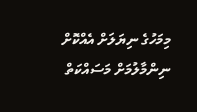މިމަހުގެ ނިޔަލަށް އެއްކޮށް ނިންމާލުމަށް މަސައްކަތް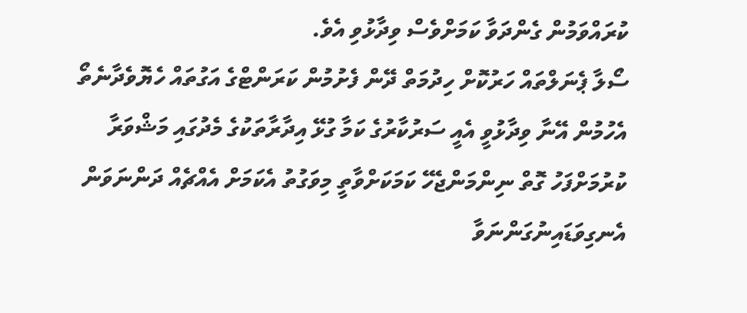ކުރައްވަމުން ގެންދަވާ ކަމަށްވެސް ވިދާޅުވި އެވެ.
ސޯލާ ޕެނަލްތައް ހަރުކޮށް ހިދުމަތް ދޭން ފެށުމުން ކަރަންޓްގެ އަގުތައް ހެޔޮވެދާނެތޯ އެހުމުން އޭނާ ވިދާޅުވީ އެއީ ސަރުކާރުގެ ކަމާ ގުޅޭ އިދާރާތަކުގެ މެދުގައި މަޝްވަރާ ކުރުމަށްފަހު ގޮތް ނިންމަންޖެހޭ ކަމަކަށްވާތީ މިވަގުތު އެކަމަށް އެއްޗެއް ދަންނަވަން އެނގިވަޑައިނުގަންނަވާ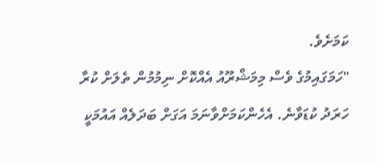ކަމަށެވެ.
"ހަމަގައިމުގެ ވެސް މިމަޝްރޫއު އެއްކޮށް ނިމުމުން ތެލަށް ކުރާ ހަރަދު ކުޑަވާނެ. އެހެންކަމަށްވާނަމަ އަގަށް ބަދަލެއް އައުމަކީ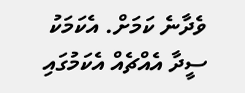ވެދާނެ ކަމަށް. އެކަމަކު ސީދާ އެއްޗެއް އެކަމުގައި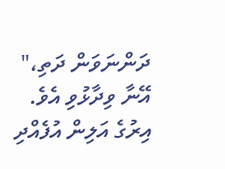ދަންނަވަން ދަތި،" އޭނާ ވިދާޅުވި އެވެ.
އިރުގެ އަލިން އުފެއްދި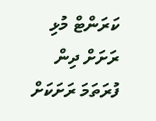ކަރަންޓް މުޅި ރަށަށް ދިން ފުރަތަމަ ރަށަކަށް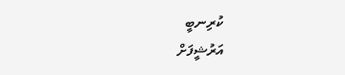ކުރިނބީ
އަރުޝީފަށް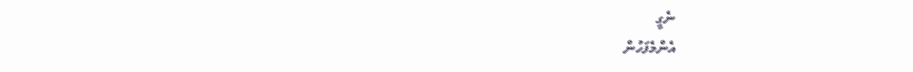ނެގީ
އެންމެފަހުން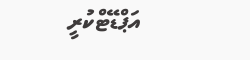އަޕްޑޭޓްކުރީ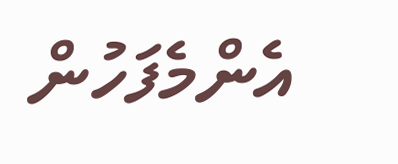އެންމެފަހުން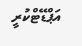އަޕްޑޭޓްކުރީ